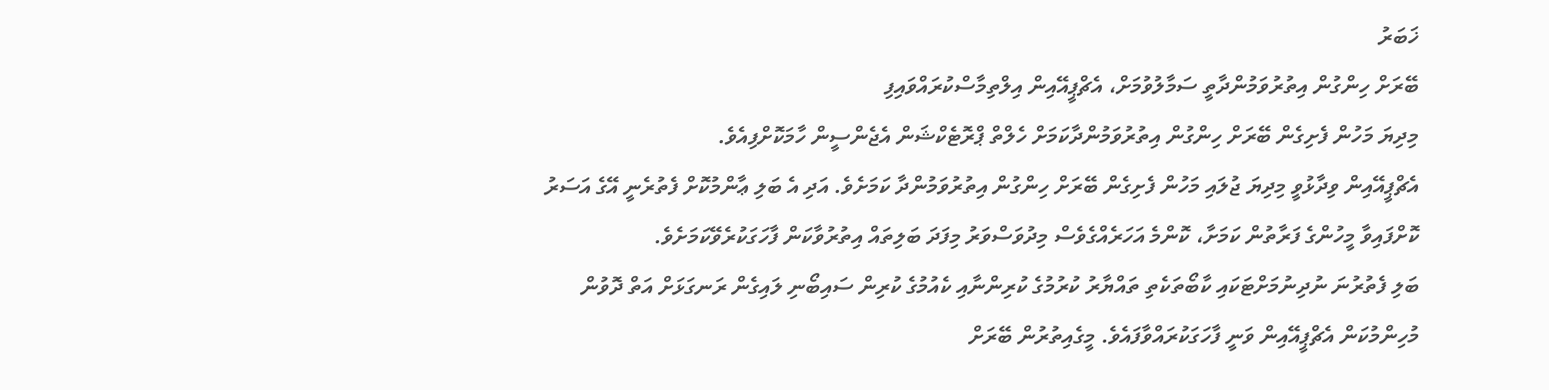ޚަބަރު
ބޭރަށް ހިންގުން އިތުރުވަމުންދާތީ ސަމާލުވުމަށް، އެޗްޕީއޭއިން އިލްތިމާސްކުރައްވައިފި
މިދިޔަ މަހުން ފެށިގެން ބޭރަށް ހިންގުން އިތުރުވަމުންދާކަމަށް ހެލްތް ޕްރޮޓެކްޝަން އެޖެންސީން ހާމަކޮށްފިއެވެ.
އެޗްޕީއޭއިން ވިދާޅުވީ މިދިޔަ ޖުލައި މަހުން ފެށިގެން ބޭރަށް ހިންގުން އިތުރުވަމުންދާ ކަމަށެވެ. އަދި އެ ބަލި ޢާންމުކޮށް ފެތުރެނީ އޭގެ އަސަރު ކޮށްފައިވާ މީހުންގެ ފަރާތުން ކަމަށާ، ކޮންމެ އަހަރެއްގެވެސް މިދުވަސްވަރު މިފަދަ ބަލިތައް އިތުރުވާކަން ފާހަގަކުރެވޭކަމަށެވެ.
ބަލި ފެތުރުނަ ނުދިނުމަށްޓަކައި ކާބޯތަކެތި ތައްޔާރު ކުރުމުގެ ކުރިންނާއި ކެއުމުގެ ކުރިން ސައިބޯނި ލައިގެން ރަނގަޅަށް އަތް ދޮވުން މުހިންމުކަން އެޗްޕީއޭއިން ވަނީ ފާހަގަކުރައްވާފައެވެ. މީގެއިތުރުން ބޭރަށް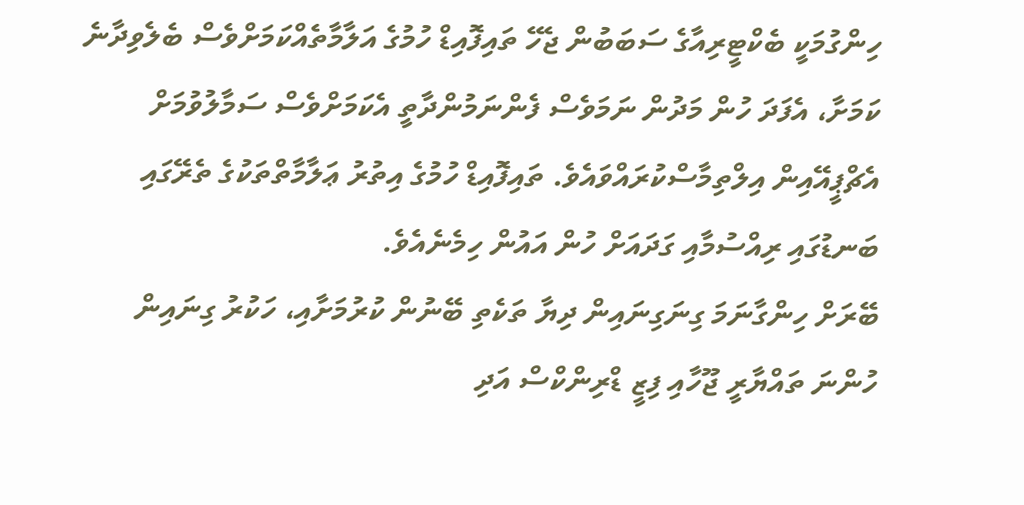ހިންގުމަކީ ބެކްޓީރިއާގެ ސަބަބުން ޖެހޭ ތައިފޮއިޑް ހުމުގެ އަލާމާތެއްކަމަށްވެސް ބެލެވިދާނެ ކަމަށާ، އެފަދަ ހުން މަދުން ނަމަވެސް ފެންނަމުންދާތީ އެކަމަށްވެސް ސަމާލުވުމަށް އެޗްޕީއޭއިން އިލްތިމާސްކުރައްވައެވެ. ތައިފޮއިޑް ހުމުގެ އިތުރު ޢަލާމާތްތަކުގެ ތެރޭގައި ބަނޑުގައި ރިއްސުމާއި ގަދައަށް ހުން އައުން ހިމެނެއެވެ.
ބޭރަށް ހިންގާނަމަ ގިނަގިނައިން ދިޔާ ތަކެތި ބޭނުން ކުރުމަށާއި، ހަކުރު ގިނައިން ހުންނަ ތައްޔާރީ ޖޫހާއި ފިޒީ ޑްރިންކްސް އަދި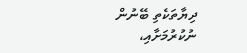ދިޔާތަކެތި ބޭނުން ނުކުރުމަށާއި،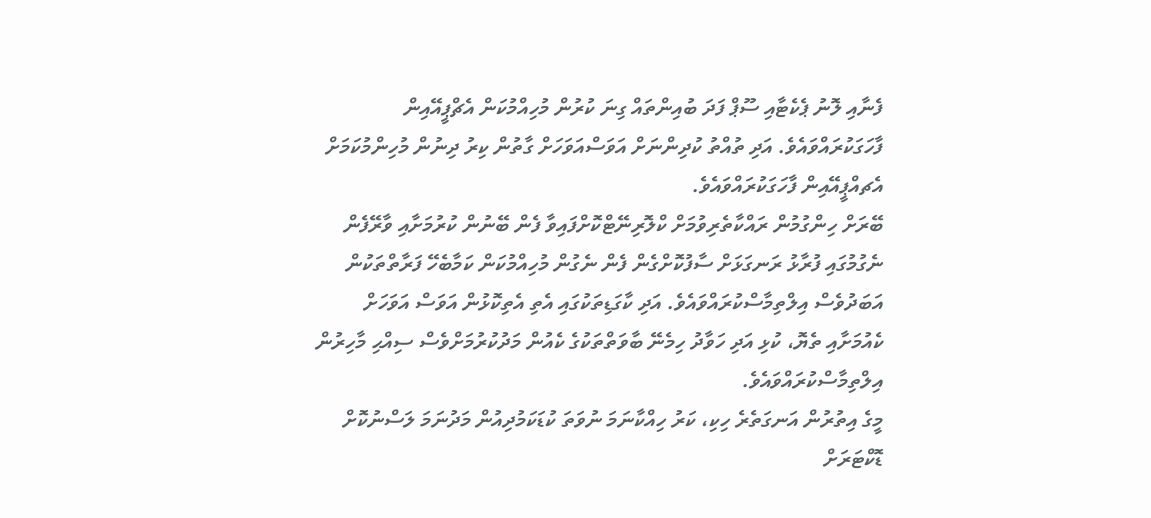ފެނާއި ލޮނު ޕެކެޓާއި ސޫޕް ފަދަ ބުއިންތައް ގިނަ ކުރުން މުހިއްމުކަން އެޗްޕީއޭއިން ފާހަގަކުރައްވައެވެ. އަދި ތުއްތު ކުދިންނަށް އަވަސްއަވަހަށް ގާތުން ކިރު ދިނުން މުހިންމުކަމަށް އެޗއްޕީއޭއިން ފާހަގަކުރައްވައެވެ.
ބޭރަށް ހިންގުމުން ރައްކާތެރިވުމަށް ކްލޮރިނޭޓްކޮށްފައިވާ ފެން ބޭނުން ކުރުމަށާއި ވާރޭފެން ނެގުމުގައި ފުރާޅު ރަނގަޅަށް ސާފުކޮށްގެން ފެން ނެގުން މުހިއްމުކަން ކަމާބެހޭ ފަރާތްތަކުން އަބަދުވެސް އިލްތިމާސްކުރައްވައެވެ. އަދި ކާގަޑިތަކުގައި އެތި އެތިކޮޅުން އަވަސް އަވަހަށް ކެއުމަށާއި ތެޔޮ، ކުޅި އަދި ހަވާދު ހިމެނޭ ބާވަތްތަކުގެ ކެއުން މަދުކުރުމަށްވެސް ސިއްޙި މާހިރުން އިލްތިމާސްކުރައްވައެވެ.
މީގެ އިތުރުން އަނގަތެރެ ހިކި، ކަރު ހިއްކާނަމަ ނުވަތަ ކުޑަކަމުދިއުން މަދުނަމަ ލަސްނުކޮށް ޑޮކްޓަރަށް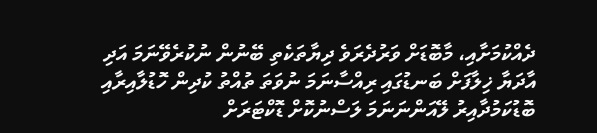ދެއްކުމަށާއި، މާބޮޑަށް ވަރުދެރަވެ ދިޔާތަކެތި ބޭނުން ނުކުރެވޭނަމަ އަދި އާދަޔާ ޚިލާފަށް ބަނޑުގައި ރިއްސާނަމަ ނުވަތަ ތުއްތު ކުދިން ހޮޑުލާއިރާއި ބޮޑުކަމުދާއިރު ލޭއަންނަނަމަ ލަސްނުކޮށް ޑޮކްޓަރަށް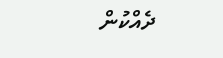ދެއްކުން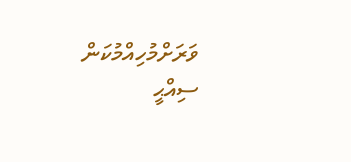ވަރަށްމުހިއްމުކަން ސިއްޙީ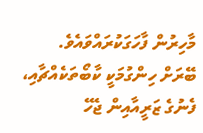މާހިރުން ފާހަގަކުރައްވައެވެ.
ބޭރަށް ހިންގުމަކީ ކާބޯތަކެއްޗާއި، ފެނުގެ ޒަރީއާއިން ޖެހޭ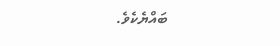ބައްޔެކެވެ.